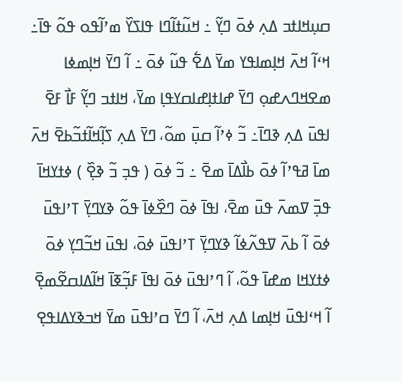ߛߎ߲ߞߊߙߏ ߡߍ߲ ߦߋ߫ ߣߌ߲߬ ߸ ߞߎ߬ߙߊ߬ߣߊ ߟߊߖߌ߰ ߘߴߊ߬ߟߋ ߟߋ߬ ߟߊ߫߸ ߞߵߊ߬ ߞߍ߫ ߞߊ߲ߘߊߟߌ ߘߌ߫ ߡߐ߱ ߟߎ߬ ߦߋ߫ ߸ ߊ߬ ߣߌ߫ ߞߊ߲ߘߦߊ ߘߐߞߣߍߝߋ߲ ߣߌ߫ ߝߊߙߊ߲ߝߊߛߌߟߊ߲ ߘߌ߫، ߞߊߙߏ ߣߌ߲߬ ߓߊ߯ ߓߐ߫ ߊߟߎ߫ ߡߍ߲ ߢߣߊ߫߸ ߏ߬ ߦߴߊ߬ ߛߎ߲߫ ߘߋ߬، ߣߌ߫ ߡߍ߲ ߖߊ߲߬ߞߊ߬ߙߏ߬ߕߐ߫ ߞߍ߫ ߘߊ߫ ߥߟߴߊ߬ ߦߋ߫ ߕߊ߯ߡߊ߫ ߘߐ߫ ߸ ߏ߬ ߦߋ߫ ( ߟߏ߲ ߏ߬ ߢߐ߲߰ ) ߦߙߌߞߊ߫ ߟߏ߲߫ ߜߘߍ߫ ߟߎ߫ ߘߐ߫، ߊߟߊ߫ ߦߋ߫ ߣߐ߰ߦߊ߫ ߟߋ߬ ߢߌߣߌ߲߫ ߠߴߊߟߎ߫ ߦߋ߫ ߊ߬ ߕߍ߫ ߜߟߍ߬ߦߊ߬ ߢߌߣߌ߲߫ ߠߴߊߟߎ߫ ߦߋ߫، ߊߟߎ߫ ߞߏ߬ߣߌ߲ ߦߋ߫ ߦߙߌߞߊ ߘߝߊ߫ ߟߋ߬، ߊ߬ ߣߴߊߟߎ߫ ߦߋ߫ ߊߟߊ߫ ߓߏ߲߬ߧߊ߫ ߞߊ߬ߡߊߛߐ߬ߘߐ߲߫ ߊ߬ ߞߵߊߟߎ߫ ߞߊ߲ߘߊ ߡߍ߲ ߞߍ߫، ߊ߬ ߣߌ߫ ߛߴߊߟߎ߫ ߘߌ߫ ߞߏߢߌߡߊߟߐ߲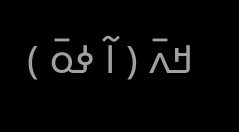ߞߍ߫ ( ߊ߬ ߦߋ߫ )